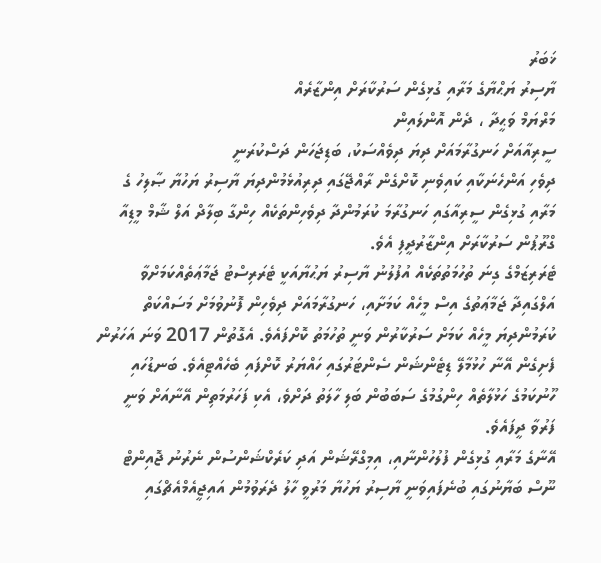ޚަބަރު
ޔާސިރު ޔަޙްޔާގެ މަރާއި ގުޅިގެން ސަރުކާރަށް އިންޒާރެއް
މަރްޔަމް ވަޙީދާ ، ދެން އޮންލައިން
ސީރިއާއަށް ހަނގުރާމައަށް ދިޔަ ދިވެއްސަކު، ބަޑިޖަހަން ދަސްކުރަނީ
ދިވެހި އަންހެނަކާއި ކައިވެނި ކޮށްގެން ރާއްޖޭގައި ދިރިއުޅެމުންދިޔަ ޔާސިރު ޔަހުޔާ ޞާލިހު ގެ މަރާއި ގުޅިގެން ސީރިއާގައި ހަނގުރާމަ ކުރަމުންދާ ދިވެހިންތަކެއް ހިންގާ ބިލާދް އަލް ޝާމް މީޑިއާ ގްރޫޕުން ސަރުކާރަށް އިންޒާރުދީފި އެވެ.
ޓެރަރިޒަމްގެ ގިނަ ތުހުމަތުތަކެއް އުފުލުނު ޔާސިރު ޔަޙުޔާއަކީ ޓެރަރިސްޓު ޖަމާޢަތެއްކަމަށްވާ އަލްގައިދާ ޖަމާޢަތުގެ އިސް މީހެއް ކަމަށާއި، ހަނގުރާމައަށް ދިވެހިން ފޮނުވުމަށް މަސައްކަތް ކުރަމުންދިޔަ މީހެއް ކަމަށް ސަރުކާރުން ވަނީ ތުހުމަތު ކޮށްފައެވެ. އެގޮތުން 2017 ވަނަ އަހަރުން ފެށިގެން އޭނާ ހުޅުމާލޭ ޑިޓެންޝަން ސެންޓަރުގައި ހައްޔަރު ކޮށްފައި ބެހެއްޓިއެވެ. ބަނޑުހައި ހޫނުކަމުގެ ހަޅުލާތެއް ހިންގުމުގެ ސަބަބުން ބަލި ހާލަތު ދަށްވެ، އެކި ފަހަރުމަތިން އޭނާއަށް ވަނީ ފަރުވާ ދީފައެވެ.
އޭނާގެ މަރާއި ގުޅިގެން ފުލުހުންނާއި، އިމިގްރޭޝަން އަދި ކަރެކްޝަންސުން ނެރުނު ޖޮއިންޓް ނޫސް ބަޔާނުގައި ބުނެފައިވަނީ ޔާސިރު ޔަހުޔާ މަރުވީ ހާލު ދެރަވުމުން އައިޖީއެމްއެޗްގައި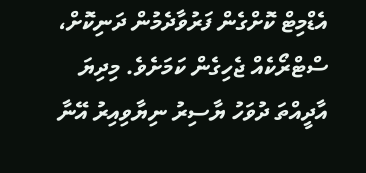އެޑްމިޓް ކޮށްގެން ފަރުވާދެމުން ދަނިކޮށް، ސްޓްރޯކެއް ޖެހިގެން ކަމަށެވެ. މިދިޔަ އާދީއްތަ ދުވަހު ޔާސިރު ނިޔާވިއިރު އޭނާ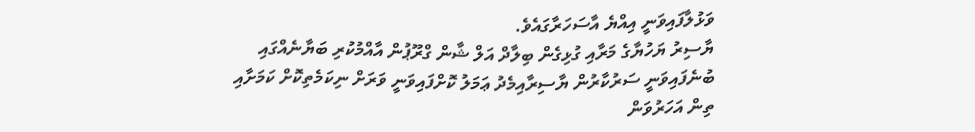ވަޅުލާފައިވަނީ އިއްޔެ އާސަހަރާގައެވެ.
ޔާސިރު ޔަހުޔާގެ މަރާއި ގުޅިގެން ބިލާދް އަލް ޝާން ގްރޫޕުން އާއްމުކުރި ބަޔާނެއްގައި ބުނެފައިވަނީ ސަރުކާރުން ޔާސިރާއިމެދު ޢަމަލު ކޮށްފައިވަނީ ވަރަށް ނިކަމެތިކޮށް ކަމަށާއި ތިން އަހަރުވަން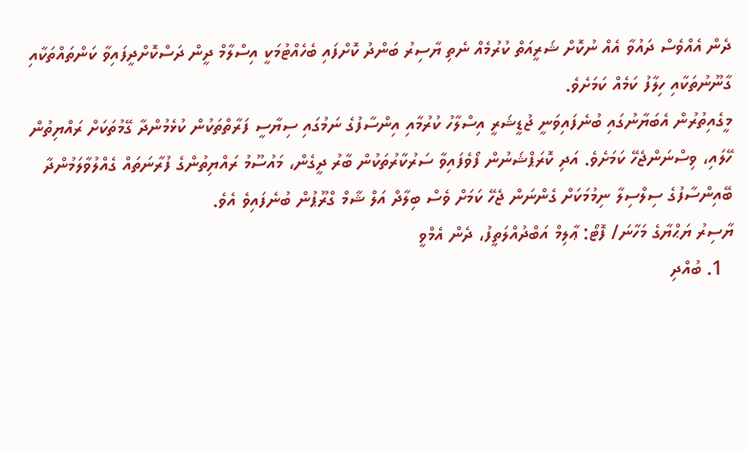ދެން އެއްވެސް ދައުވާ އެއް ނުކޮށް ޝަރީއަތް ކުރުމެއް ނެތި ޔާސިރު ބަންދު ކޮށްފައި ބެހެއްޓުމަކީ އިސްލާމް ދީން ދަސްކޮށްދީފައިވާ ކަންތައްތަކާއި ގާނޫނުތަކާއި ހިލާފު ކަމެއް ކަމަށެވެ.
މީގެއިތުރުން އެބަޔާނުގައި ބުނެފައިވަނީ ޖުޑީޝަރީ އިސްލާހު ކުރުމާއި އިންސާފުގެ ނަމުގައި ސިޔާސީ ފަރާތްތަކުން ކުޅެމުންދާ ގޭމުތަކަށް ރައްޔިތުން ހޭލައި، ވިސްނަންޖެހޭ ކަމަށެވެ. އަދި ކޮރަޕްޝަނުން ފޯވެފައިވާ ސަރުކާރުތަކުން ބާރު ދީގެން، މައުސޫމު ރައްޔިތުންގެ ފުރާނަތައް ގެއްލުވާލަމުންދާ ބޭއިންސާފުގެ ސިލްސިލާ ނިމުމަކަށް ގެންނަން ޖެހޭ ކަމަށް ވެސް ބިލާދް އަލް ޝާމް ގްރޫޕުން ބުނެފައިވެ އެވެ.
ޔާސިރު ޔަޙްޔާގެ މަހާނަ/ ފޮޓޯ: ޢާލިމް އަބްދުއްލަތީފު، ދެން އެމްވީ
  1. ބުއްދި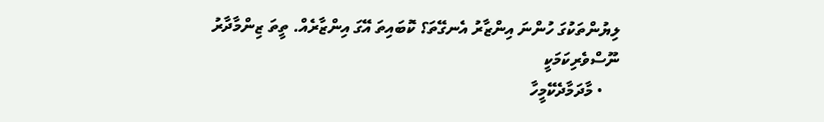ލިޔުންތަކުގަ ހުންނަ އިންޒާރު އެނގޭތަ؟ ކޮބައިތަ އޭގަ އިންޒާރެއް. ތީތަ ޒިންމާދާރު ނޫސްވެރިކަމަކީ
    • މާދަމާދެކޭމީހާ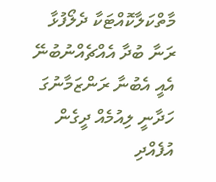މާތްކަލާކޮއްޓަކާ ދެލޯފުޅާ ރަނާ ބުދާ އެއްޗެއްނުބުނޭ އެއީ އެބުނާ ރަންޒަމާނުގަ ހަދާނީ ލިއުމެއް ދީގެން އުފެއްދި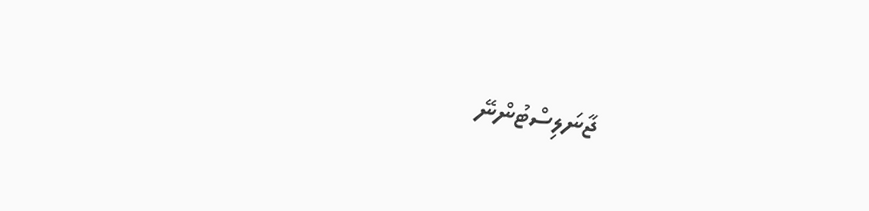ޖާނަލިސްޓުންނޭ